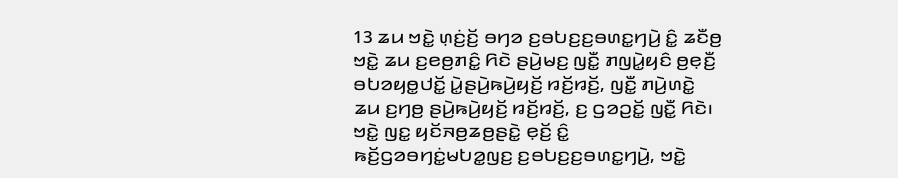13 ꤘꤣ ꤠꤢꤧ꤭ ꤛ꤫ꤢꤦ꤬ꤢꤩ꤬ ꤋꤚꤤ ꤢ꤬ꤋꤝꤢ꤬ꤢ꤬ꤋꤛꤢ꤭ꤚꤣꤧ꤬ ꤢꤨ꤭ ꤘꤢꤪꤥ꤬ ꤠꤢꤧ꤭ ꤘꤣ ꤢ꤬ꤕꤥ꤬ꤊꤢꤨ꤭ ꤖꤢꤧ ꤔꤣꤧ꤬ꤗꤢ꤬ ꤜꤢꤪ꤭ ꤊꤜꤣꤧ꤭ꤟꤢꤨ ꤥ꤬ꤕ꤫ꤢꤪ꤬ ꤋꤝꤤꤟꤥ꤭ꤓꤢꤩ꤭ ꤣꤧ꤭ꤔꤣꤧ꤬ꤒꤣꤧ꤬ꤟꤢꤩ꤬ ꤙꤢꤩ꤬ꤙꤢꤩ꤬, ꤜꤢꤪ꤭ ꤊꤣꤧ꤬ꤛꤢꤧ꤭ ꤘꤣ ꤢ꤬ꤚꤥ꤬ ꤔꤣꤧ꤬ꤒꤣꤧ꤬ꤟꤢꤩ꤬ ꤙꤢꤩ꤬ꤙꤢꤩ꤬, ꤢ꤬ ꤞꤤꤑꤢꤩ꤭ ꤜꤢꤪ꤭ ꤖꤢꤧ꤯
ꤠꤢꤧ꤭ ꤜꤢ꤭ ꤟꤢꤩꤏꤥ꤬ꤘꤥ꤬ꤔꤢꤧ꤭ ꤕ꤫ꤢꤩ꤬ ꤢꤨ꤭ ꤒꤢꤩ꤬ꤞꤤꤋꤚꤢꤦ꤭ꤗꤝꤤ꤭ꤜꤢ꤬ ꤢ꤬ꤋꤝꤢ꤬ꤢ꤬ꤋꤛꤢ꤭ꤚꤣꤧ꤬, ꤠꤢꤧ꤭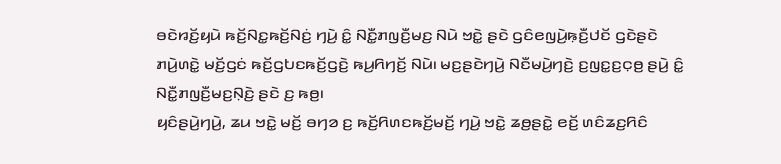ꤋꤢꤧꤙꤢꤩ꤬ꤟꤣꤧ ꤒꤢꤩ꤬ꤡꤢ꤭ꤒꤢꤩ꤬ꤡꤢꤦ꤬ ꤚꤣꤧ꤬ ꤢꤨ꤭ ꤡꤢꤪ꤭ꤊꤜꤢꤪ꤬ꤗꤢ꤬ ꤡꤣꤧ ꤠꤢꤧ꤭ ꤔꤢꤧ ꤞꤢꤨꤕꤜꤣꤧ꤬ꤒ꤫ꤢꤪ꤬ꤓꤢꤩ ꤞꤢꤧꤔꤢꤧ ꤊꤣꤧ꤬ꤛꤢꤧ꤭ ꤗꤢꤩ꤬ꤞꤢꤦ ꤒꤢꤩ꤬ꤞꤝꤢꤒꤢꤩ꤬ꤞꤢꤧ꤬ ꤒꤣ꤬ꤖꤚꤢꤩ꤬ ꤡꤣꤧ꤯ ꤗꤢ꤬ꤔꤢꤧꤚꤣꤧ꤬ ꤡꤢꤪꤗꤣꤧ꤬ꤚꤢꤧ꤬ ꤢ꤬ꤜꤢ꤭ꤢ꤬ꤍ꤫ꤥ꤬ ꤔꤣꤧ꤬ ꤢꤨ꤭ ꤡꤢꤪ꤭ꤊꤜꤢꤪ꤬ꤗꤢ꤬ꤡ꤫ꤢꤧ꤬ ꤔꤢꤧ ꤢ꤬ ꤒꤥ꤬꤯
ꤟꤢꤨꤔꤣꤧ꤬ꤚꤣꤧ꤬, ꤘꤣ ꤠꤢꤧ꤭ ꤗꤢꤩ꤬ ꤋꤚꤤ ꤢ꤬ ꤒꤢꤩ꤬ꤖꤛꤢꤒꤢꤩ꤬ꤗꤢꤩ꤬ ꤚꤣꤧ꤬ ꤠꤢꤧ꤭ ꤘꤥ꤬ꤔꤢꤧ꤭ ꤕꤢꤩ꤬ ꤛꤢꤨꤘꤢ꤬ꤖꤢꤨ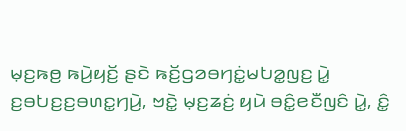ꤗ꤫ꤢ꤬ꤒꤥ꤬ ꤒꤣꤧ꤬ꤟꤢꤩ꤬ ꤔꤢꤧ ꤒꤢꤩ꤬ꤞꤤꤋꤚꤢꤦ꤭ꤗꤝꤤ꤭ꤜꤢ꤬ ꤣꤧ꤭ ꤢ꤬ꤋꤝꤢ꤬ꤢ꤬ꤋꤛꤢ꤭ꤚꤣꤧ꤬, ꤠꤢꤧ꤭ ꤗ꤫ꤢ꤬ꤘꤢꤦ꤬ ꤟꤣꤧ ꤋꤢꤨ꤭ꤕꤢꤪꤜꤢꤨ ꤣꤧ꤭, ꤢꤨ꤭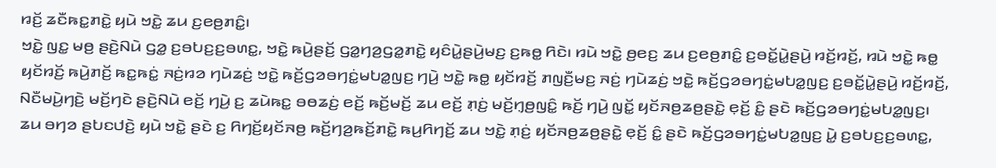ꤙꤢꤩ꤬ ꤘꤢꤪꤒꤢ꤭ꤊꤢꤧ꤭ ꤟꤣꤧ ꤠꤢꤧ꤭ ꤘꤣ ꤢ꤬ꤕꤥ꤬ꤊꤢꤨ꤭꤯
ꤠꤢꤧ꤭ ꤜꤢ꤭ ꤗꤥ꤬ ꤔꤢꤧ꤬ꤡꤣꤧ ꤞꤤ꤭ ꤢ꤬ꤋꤝꤢ꤬ꤢ꤬ꤋꤛꤢ꤭, ꤠꤢꤧ꤭ ꤒꤣꤧ꤬ꤔꤢꤩ꤬ ꤞꤤ꤭ꤚꤤ꤬ꤞꤤ꤭ꤊꤢꤧ꤭ ꤟꤢꤨꤣꤧ꤭ꤔꤣꤧ꤬ꤗꤢ꤬ ꤢ꤬ꤒꤥ꤭ ꤖꤢꤧ꤯ ꤙꤣꤧ ꤠꤢꤧ꤭ ꤥ꤬ꤕꤢ꤬ ꤘꤣ ꤢ꤬ꤕꤥ꤬ꤊꤢꤨ꤭ ꤢ꤬ꤋꤢꤩ꤭ꤣꤧ꤭ꤔꤣꤧ꤬ ꤙꤢꤩ꤬ꤙꤢꤩ꤬, ꤙꤣꤧ ꤠꤢꤧ꤭ ꤒꤥ꤭ ꤟꤢꤩꤙꤢꤩ꤬ ꤒꤣꤧ꤬ꤊꤢꤩ꤬ ꤒꤢ꤭ꤒꤢꤦ꤭ ꤏꤢꤦ꤬ꤙꤤ ꤚꤣꤧꤘꤢꤦ꤬ ꤠꤢꤧ꤭ ꤒꤢꤩ꤬ꤞꤤꤋꤚꤢꤦ꤭ꤗꤝꤤ꤭ꤜꤢ꤬ ꤚꤣꤧ꤬ ꤠꤢꤧ꤭ ꤒꤥ꤭ ꤟꤢꤩꤙꤢꤩ꤬ ꤊꤜꤢꤪ꤬ꤗꤢ꤬ ꤏꤢꤦ꤬ ꤚꤣꤧꤘꤢꤦ꤬ ꤠꤢꤧ꤭ ꤒꤢꤩ꤬ꤞꤤꤋꤚꤢꤦ꤭ꤗꤝꤤ꤭ꤜꤢ꤬ ꤢ꤬ꤋꤢꤩ꤭ꤣꤧ꤭ꤔꤣꤧ꤬ ꤙꤢꤩ꤬ꤙꤢꤩ꤬, ꤡꤢꤪꤗꤣꤧ꤬ꤚꤢꤧ꤬ ꤗꤢꤩ꤬ꤚꤢꤧ ꤔꤢꤧ꤬ꤡꤣꤧ ꤕꤢꤩ꤬ ꤚꤣꤧ꤬ ꤢ꤬ ꤘꤣꤧꤒꤢ꤭ ꤋꤥꤘꤢꤦ꤬ ꤕꤢꤩ꤬ ꤒꤢꤩ꤬ꤗꤢꤩ꤬ ꤘꤣ ꤕꤢꤩ꤬ ꤊ꤫ꤢꤦ꤬ ꤗꤢꤩ꤬ꤚ꤫ꤥ꤬ꤜꤢꤨ꤭ ꤒꤢꤩ꤬ ꤚꤣꤧ꤬ ꤜꤢꤩ꤭ ꤟꤢꤩꤏꤥ꤬ꤘꤥ꤬ꤔꤢꤧ꤭ ꤕ꤫ꤢꤩ꤬ ꤢꤨ꤭ ꤔꤢꤧ ꤒꤢꤩ꤬ꤞꤤꤋꤚꤢꤦ꤭ꤗꤝꤤ꤭ꤜꤢ꤬꤯
ꤘꤣ ꤋꤚꤤ ꤔꤝꤢꤓꤢꤧ꤬ ꤟꤣꤧ ꤠꤢꤧ꤭ ꤔꤢꤧ ꤢ꤬ ꤖꤚꤢꤩ꤬ꤟꤢꤩꤏꤥ꤬ ꤒꤢꤩ꤬ꤚꤤ꤬ꤒꤢꤩ꤬ꤊꤢꤧ꤭ ꤒꤣ꤬ꤖꤚꤢꤩ꤬ ꤘꤣ ꤠꤢꤧ꤭ ꤊ꤫ꤢꤦ꤬ ꤟꤢꤩꤏꤥ꤬ꤘꤥ꤬ꤔꤢꤧ꤭ ꤕ꤫ꤢꤩ꤬ ꤢꤨ꤭ ꤔꤢꤧ ꤒꤢꤩ꤬ꤞꤤꤋꤚꤢꤦ꤭ꤗꤝꤤ꤭ꤜꤢ꤬ ꤣꤧ꤭ ꤢ꤬ꤋꤝꤢ꤬ꤢ꤬ꤋꤛꤢ꤭,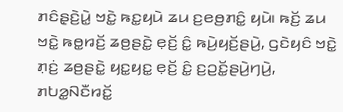ꤊꤢꤨꤔ꤫ꤢꤧ꤬ꤣꤧ꤭ ꤠꤢꤧ꤭ ꤒꤢ꤭ꤟꤣꤧ ꤘꤣ ꤢ꤬ꤕꤥ꤬ꤊꤢꤨ꤭ ꤟꤣꤧ꤯ ꤒꤢꤩ꤬ ꤘꤣ ꤠꤢꤧ꤭ ꤒꤥ꤭ꤙꤢꤩ꤬ ꤘꤥ꤬ꤔꤢꤧ꤭ ꤕ꤫ꤢꤩ꤬ ꤢꤨ꤭ ꤒꤣꤧ꤬ꤟꤢꤩ꤬ꤔꤣꤧ꤬, ꤞꤢꤧꤟꤢꤨ ꤠꤢꤧ꤭ ꤊ꤫ꤢꤦ꤬ ꤘꤥ꤬ꤔꤢꤧ꤭ ꤟꤢ꤭ꤟꤢ꤭ ꤕ꤫ꤢꤩ꤬ ꤢꤨ꤭ ꤢ꤬ꤑꤢꤩ꤭ꤔꤣꤧ꤬ꤚꤣꤧ꤬, ꤊꤝꤤ꤭ꤡꤢꤪꤙꤢꤩ꤭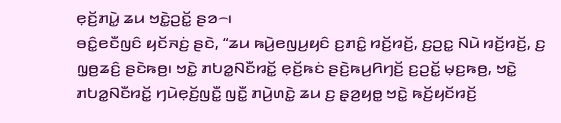ꤕ꤫ꤢꤩ꤬ꤊꤣꤧ꤭ ꤘꤣ ꤠꤢꤧ꤭ꤑꤢꤩ꤭ ꤔꤤ꤮꤯
ꤋꤢꤨ꤭ꤕꤢꤪꤜꤢꤨ ꤟꤢꤩꤏꤢꤦ꤬ ꤔꤢꤧ, “ꤘꤣ ꤒꤣꤧ꤬ꤕꤜꤣ꤬ꤟꤢꤨ ꤢ꤬ꤊꤢꤨ꤭ ꤙꤢꤩ꤬ꤙꤢꤩ꤬, ꤢ꤬ꤑꤢ꤭ ꤡꤣꤧ ꤙꤢꤩ꤬ꤙꤢꤩ꤬, ꤢ꤬ ꤜ꤫ꤥ꤬ꤘꤢꤨ꤬ ꤔꤢꤧꤒꤥ꤬꤯ ꤠꤢꤧ꤭ ꤊꤝꤤ꤭ꤡꤢꤪꤙꤢꤩ꤭ ꤕ꤫ꤢꤩ꤬ꤒꤢꤦ ꤔꤢꤧ꤬ꤒꤣ꤬ꤖꤚꤢꤩ꤬ ꤢ꤬ꤑꤢꤩ꤭ ꤗ꤫ꤢ꤬ꤒꤥ꤬, ꤠꤢꤧ꤭ ꤊꤝꤤ꤭ꤡꤢꤪꤙꤢꤩ꤭ ꤚꤣꤧꤕ꤫ꤢꤩ꤬ꤜꤢꤪ꤭ ꤜꤢꤪ꤭ ꤊꤣꤧ꤬ꤛꤢꤧ꤭ ꤘꤣ ꤢ꤬ ꤔ꤫ꤤ꤬ꤟꤥ꤭ ꤠꤢꤧ꤭ ꤒꤢꤩ꤬ꤟꤢꤩꤙꤢꤩ꤬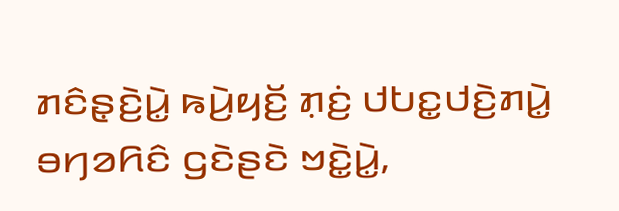ꤊꤢꤨꤔ꤫ꤢꤧ꤬ꤣꤧ꤭ ꤒꤣꤧ꤬ꤟꤢꤩ꤬ ꤊ꤫ꤢꤦ꤬ ꤓꤝꤢ꤭ꤓꤢꤧ꤬ꤊꤣꤧ꤭ ꤋꤚꤤꤖꤢꤨ ꤞꤢꤧꤔꤢꤧ ꤠꤢꤧ꤭ꤣꤧ꤭,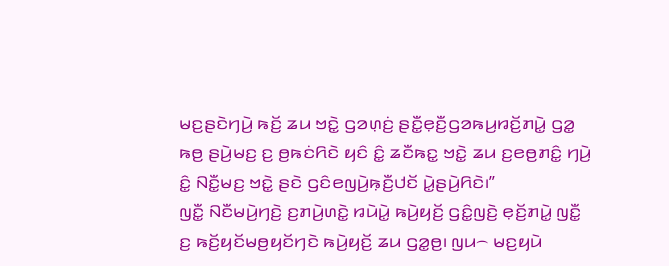ꤗꤢ꤬ꤔꤢꤧꤚꤣꤧ꤬ ꤒꤢꤩ꤬ ꤘꤣ ꤠꤢꤧ꤭ ꤞꤤꤛ꤫ꤢꤦ꤬ ꤔꤢꤪ꤭ꤕ꤫ꤢꤪ꤬ꤞꤤꤒꤣ꤬ꤙꤢꤩ꤬ꤊꤣꤧ꤭ ꤞꤤ꤭ ꤒꤥ꤬ ꤔꤣꤧ꤬ꤗꤢ꤬ ꤢ꤬ ꤥ꤬ꤒꤢꤦꤖꤢꤧ ꤟꤢꤨ ꤢꤨ꤭ ꤘꤢꤪꤒꤢ꤭ ꤠꤢꤧ꤭ ꤘꤣ ꤢ꤬ꤕꤥ꤬ꤊꤢꤨ꤭ ꤚꤣꤧ꤬ ꤢꤨ꤭ ꤡꤢꤪ꤭ꤗꤢ꤬ ꤠꤢꤧ꤭ ꤔꤢꤧ ꤞꤢꤨꤕꤜꤣꤧ꤬ꤒ꤫ꤢꤪ꤬ꤓꤢꤩ ꤣꤧ꤭ꤔꤣꤧ꤬ꤖꤢꤧ꤯”
ꤜꤢꤪ꤭ ꤡꤢꤪꤗꤣꤧ꤬ꤚꤢꤧ꤬ ꤢ꤬ꤊꤣꤧ꤬ꤛꤢꤧ꤭ ꤙꤣꤧꤣꤧ꤭ ꤒꤣꤧ꤬ꤟꤢꤩ꤬ ꤞꤢꤨ꤭ꤜꤢꤧ꤬ ꤕ꤫ꤢꤩ꤬ꤊꤣꤧ꤭ ꤜꤢꤪ꤭ ꤢ꤬ ꤒꤢꤩ꤬ꤟꤢꤩꤗꤥ꤬ꤟꤢꤩꤚꤢꤧ ꤒꤣꤧ꤬ꤟꤢꤩ꤬ ꤘꤣ ꤞꤤ꤭ꤥ꤬꤯ ꤜꤣ꤮ ꤗꤢ꤬ꤟꤣꤧ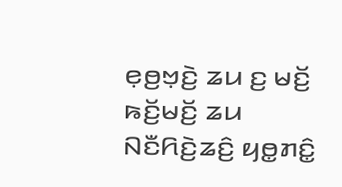ꤕ꤫ꤥ꤬ꤠ꤫ꤢꤧ꤬ ꤘꤣ ꤢ꤬ ꤗꤢꤩ꤬ ꤒꤢꤩ꤬ꤗꤢꤩ꤬ ꤘꤣ ꤡꤢꤪꤖꤢꤧ꤬ꤘꤢꤨ꤬ ꤟꤥ꤭ꤊꤢꤨ꤭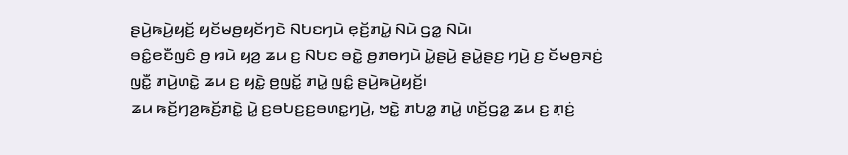ꤔꤣꤧ꤬ꤒꤣꤧ꤬ꤟꤢꤩ꤬ ꤟꤢꤩꤗꤥ꤬ꤟꤢꤩꤚꤢꤧ ꤡꤝꤢꤚꤣꤧ ꤕ꤫ꤢꤩ꤬ꤊꤣꤧ꤭ ꤡꤣꤧ ꤞꤤ꤭ ꤡꤣꤧ꤯
ꤋꤢꤨ꤭ꤕꤢꤪꤜꤢꤨ ꤥ꤬ ꤙꤣꤧ ꤟꤤ꤬ ꤘꤣ ꤢ꤬ ꤡꤝꤢ ꤋꤢꤧ꤭ ꤥ꤬ꤊꤥꤚꤣꤧ ꤣꤧ꤭ꤔꤣꤧ꤬ ꤔꤣꤧ꤭ꤔꤢ꤬ ꤚꤣꤧ꤬ ꤢ꤬ ꤢꤩꤗꤥ꤬ꤏꤢꤦ꤬ ꤜꤢꤪ꤭ ꤊꤣꤧ꤬ꤛꤢꤧ꤭ ꤘꤣ ꤢ꤬ ꤟꤢꤧ꤭ ꤥ꤬ꤜꤢꤩ꤭ ꤊꤣꤧ꤭ ꤜꤢꤨ꤭ ꤔꤣꤧ꤬ꤒꤣꤧ꤬ꤟꤢꤩ꤬꤯
ꤘꤣ ꤒꤢꤩ꤬ꤚꤤ꤬ꤒꤢꤩ꤬ꤊꤢꤧ꤭ ꤣꤧ꤭ ꤢ꤬ꤋꤝꤢ꤬ꤢ꤬ꤋꤛꤢ꤭ꤚꤣꤧ꤬, ꤠꤢꤧ꤭ ꤊꤝꤤ꤭ ꤊꤣꤧ꤭ ꤛꤢꤩ꤬ꤞꤤ꤭ ꤘꤣ ꤢ꤬ ꤊ꤫ꤢꤦ꤬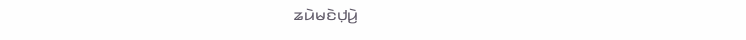ꤘꤣꤧꤗꤢꤧꤓ꤫ꤣꤧ꤬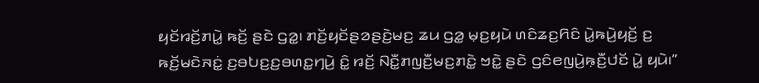ꤟꤢꤩꤙꤢꤩ꤬ꤊꤣꤧ꤭ ꤒꤢꤩ꤬ ꤔꤢꤧ ꤞꤤ꤭꤯ ꤊꤢꤩ꤬ꤟꤢꤩꤔꤤꤔꤢꤧ꤬ꤗꤢ꤬ ꤘꤣ ꤞꤤ꤭ ꤗ꤫ꤢ꤬ꤟꤣꤧ ꤛꤢꤨꤘꤢ꤬ꤖꤢꤨ ꤣꤧ꤭ꤒꤣꤧ꤬ꤟꤢꤩ꤬ ꤢ꤬ ꤒꤢꤩ꤬ꤗꤢꤧꤏꤢꤦ꤭ ꤢ꤬ꤋꤝꤢ꤬ꤢ꤬ꤋꤛꤢ꤭ꤚꤣꤧ꤬ ꤢꤨ꤭ ꤙꤢꤩ꤬ ꤡꤢꤪ꤭ꤊꤜꤢꤪ꤬ꤗꤢ꤬ꤊꤢꤧ꤭ ꤠꤢꤧ꤭ ꤔꤢꤧ ꤞꤢꤨꤕꤜꤣꤧ꤬ꤒ꤫ꤢꤪ꤬ꤓꤢꤩ ꤣꤧ꤭ ꤟꤣꤧ꤯”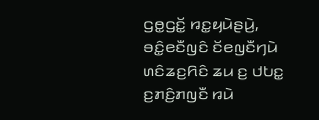ꤞꤥ꤭ꤞꤢꤩ꤭ ꤙꤢ꤭ꤟꤣꤧꤔꤣꤧ꤬, ꤋꤢꤨ꤭ꤕꤢꤪꤜꤢꤨ ꤢꤩꤕꤜꤢꤪꤚꤣꤧ ꤛꤢꤨꤘꤢ꤬ꤖꤢꤨ ꤘꤣ ꤢ꤬ ꤓꤝꤢ꤭ ꤢ꤬ꤊꤢꤨ꤬ꤊꤜꤢꤪ ꤙꤣꤧ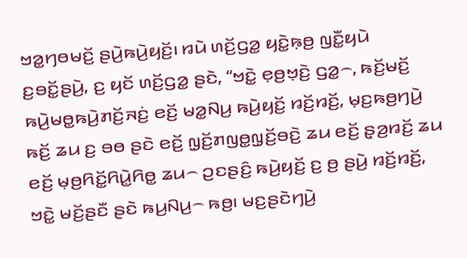ꤠꤤ꤭ꤚꤥꤗꤢꤩ꤬ ꤔꤣꤧ꤬ꤒꤣꤧ꤬ꤟꤢꤩ꤬꤯ ꤙꤣꤧ ꤛꤢꤩ꤬ꤞꤤ꤭ ꤟꤢꤧ꤭ꤒ꤫ꤥ꤬ ꤜꤢꤪ꤭ꤟꤣꤧ ꤢ꤬ꤋꤢꤩ꤭ꤔꤣꤧ꤬, ꤢ꤬ ꤟꤢꤩ ꤛꤢꤩ꤬ꤞꤤ꤭ ꤔꤢꤧ, “ꤠꤢꤧ꤭ ꤕ꤫ꤥ꤬ꤠ꤫ꤢꤧ꤬ ꤞꤤ꤭꤮, ꤒꤢꤩ꤬ꤗꤢꤩ꤬ ꤒꤣꤧ꤬ꤗꤥ꤭ꤒꤣꤧ꤬ꤊꤢꤩ꤬ꤏꤢꤦ꤬ ꤕꤢꤩ꤬ ꤗꤤ꤭ꤡꤣ꤬ ꤒꤣꤧ꤬ꤟꤢꤩ꤬ ꤙꤢꤩ꤬ꤙꤢꤩ꤬, ꤗ꤫ꤢ꤬ꤒꤥ꤬ꤚꤣꤧ꤬ ꤒꤢꤩ꤬ ꤘꤣ ꤢ꤬ ꤋꤥ ꤔꤢꤧ ꤕꤢꤩ꤬ ꤜ꤫ꤢꤩ꤬ꤊꤜꤥ꤭ꤜ꤫ꤢꤩ꤬ꤋꤢꤧ꤬ ꤘꤣ ꤕꤢꤩ꤬ ꤔ꤫ꤤ꤬ꤙꤢꤩ꤬ ꤘꤣ ꤕꤢꤩ꤬ ꤗ꤫ꤥ꤬ꤖꤢꤩ꤭ꤖꤣꤧ꤭ꤖꤥ꤭ ꤘꤣ꤮ ꤑꤢꤔꤢꤨ꤬ ꤒꤣꤧ꤬ꤟꤢꤩ꤬ ꤢ꤬ ꤥ꤬ ꤔꤣꤧ꤬ ꤙꤢꤩ꤬ꤙꤢꤩ꤬, ꤠꤢꤧ꤭ ꤗꤢꤩ꤬ꤔꤢꤪ ꤔꤢꤧ ꤒꤣ꤬ꤡꤣ꤬꤮ ꤒꤥ꤬꤯ ꤗꤢ꤬ꤔꤢꤧꤚꤣꤧ꤬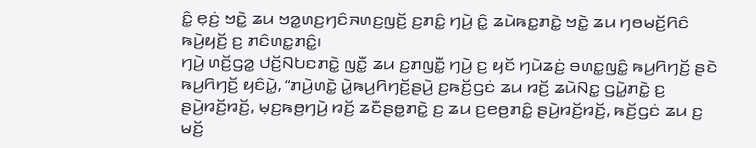ꤢꤨ꤭ ꤕ꤫ꤢꤦ꤬ ꤠꤢꤧ꤭ ꤘꤣ ꤠꤤ꤭ꤛꤢ꤬ꤚꤢꤨꤏꤛꤢ꤬ꤜꤢꤩ꤬ ꤢ꤬ꤊꤢꤨ꤭ ꤚꤣꤧ꤬ ꤢꤨ꤭ ꤘꤣꤧꤒꤢ꤭ꤊꤢꤧ꤭ ꤠꤢꤧ꤭ ꤘꤣ ꤚꤥꤗꤢꤩ꤬ꤖꤢꤨ ꤒꤣꤧ꤬ꤟꤢꤩ꤬ ꤢ꤬ ꤊꤢꤨꤛꤢ꤭ꤊꤢꤨ꤭꤯
ꤚꤣꤧ꤬ ꤛꤢꤩ꤬ꤞꤤ꤭ ꤓꤢꤩ꤬ꤡꤝꤢꤊꤢꤧ꤭ ꤜꤢꤪ꤭ ꤘꤣ ꤢ꤬ꤊꤜꤢꤪ꤭ ꤚꤣꤧ꤬ ꤢ꤬ ꤟꤢꤩ ꤚꤣꤧꤘꤢꤦ꤬ ꤋꤛꤢ꤭ꤜꤢꤨ꤭ ꤒꤣ꤬ꤖꤚꤢꤩ꤬ ꤔꤢꤧ ꤒꤣ꤬ꤖꤚꤢꤩ꤬ ꤟꤢꤨꤣꤧ꤭, “ꤊꤣꤧ꤬ꤛꤢꤧ꤭ ꤣꤧ꤭ꤒꤣ꤬ꤖꤚꤢꤩ꤬ꤔꤣꤧ꤬ ꤢ꤬ꤒꤢꤩ꤬ꤞꤢꤦ ꤘꤣ ꤙꤢꤩ꤬ ꤘꤣꤧꤡꤢ꤭ ꤞꤣꤧ꤭ꤊꤢꤧ꤭ ꤢ꤬ ꤔꤣꤧ꤬ꤙꤢꤩ꤬ꤙꤢꤩ꤬, ꤗ꤫ꤢ꤬ꤒꤥ꤬ꤚꤣꤧ꤬ ꤙꤢꤩ꤬ ꤘꤢꤪꤔꤥ꤭ꤊꤢꤧ꤭ ꤢ꤬ ꤘꤣ ꤢ꤬ꤕꤥ꤬ꤊꤢꤨ꤭ ꤔꤣꤧ꤬ꤙꤢꤩ꤬ꤙꤢꤩ꤬, ꤒꤢꤩ꤬ꤞꤢꤦ ꤘꤣ ꤢ꤬ ꤗꤢꤩ꤬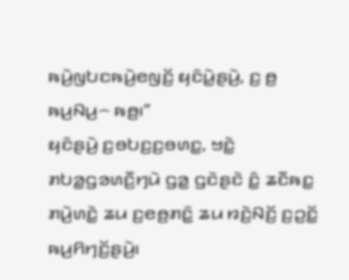ꤒꤣꤧ꤬ꤜꤝꤢꤒꤣꤧ꤬ꤕꤜꤢꤩ꤬ ꤟꤢꤨꤣꤧ꤭ꤔꤣꤧ꤬, ꤢ꤬ ꤥ꤬ ꤒꤣ꤬ꤡꤣ꤬꤮ ꤒꤥ꤬꤯”
ꤟꤢꤨꤔꤣꤧ꤬ ꤢ꤬ꤋꤝꤢ꤬ꤢ꤬ꤋꤛꤢ꤭, ꤠꤢꤧ꤭ ꤊꤝꤤ꤭ꤞꤤꤛꤢꤪ꤬ꤚꤣꤧ ꤞꤤ꤭ ꤞꤢꤧꤔꤢꤧ ꤢꤨ꤭ ꤘꤢꤪꤒꤢ꤭ ꤊꤣꤧ꤬ꤛꤢꤧ꤭ ꤘꤣ ꤢ꤬ꤕꤥ꤬ꤊꤢꤨ꤭ ꤘꤣ ꤙꤢꤧ꤬ꤡꤢꤩ꤬ ꤢ꤬ꤑꤢꤩ꤭ ꤒꤣ꤬ꤖꤚꤢꤩ꤬ꤔꤣꤧ꤬꤯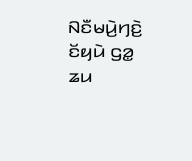ꤡꤢꤪꤗꤣꤧ꤬ꤚꤢꤧ꤬ ꤢꤩꤟꤣꤧ ꤞꤤ꤭ ꤘꤣ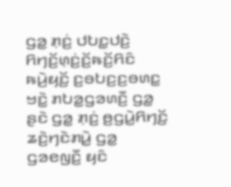ꤞꤤ꤭ ꤊ꤫ꤢꤦ꤬ ꤓꤝꤢ꤭ꤓꤢꤧ꤬ ꤖꤚꤢꤩ꤬ꤛ꤫ꤢꤦ꤬ꤢꤩ꤬ꤒꤢꤩ꤬ꤖꤢꤨ ꤒꤣꤧ꤬ꤟꤢꤩ꤬ ꤢ꤬ꤋꤝꤢ꤬ꤢ꤬ꤋꤛꤢ꤭ ꤠꤢꤧ꤭ ꤊꤝꤤ꤭ꤞꤤꤛꤢꤪ꤬ ꤞꤤ꤭ ꤔꤢꤧ ꤞꤤ꤭ ꤊ꤫ꤢꤦ꤬ ꤥ꤬ꤞꤣꤧ꤭ꤖꤚꤢꤩ꤬ ꤘꤢꤧ꤬ꤚꤢꤧꤊꤣꤧ꤭ ꤞꤤ꤭ ꤞꤤꤕꤜꤢꤪ꤬ ꤟꤢꤨ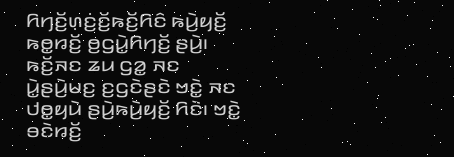ꤖꤚꤢꤩ꤬ꤛ꤫ꤢꤦ꤬ꤢꤩ꤬ꤒꤢꤩ꤬ꤖꤢꤨ ꤒꤣꤧ꤬ꤟꤢꤩ꤬ ꤒꤥ꤭ꤙꤢꤩ꤬ ꤥ꤬ꤞꤣꤧ꤭ꤖꤚꤢꤩ꤬ ꤔꤣꤧ꤬꤯
ꤒꤢꤩ꤬ꤏꤢ ꤘꤣ ꤞꤤ꤭ ꤏꤢ ꤣꤧ꤭ꤔꤣꤧ꤬ꤗꤢ꤬ ꤢ꤬ꤞꤢꤧꤔꤢꤧ ꤠꤢꤧ꤭ ꤏꤢ ꤓꤥ꤭ꤟꤣꤧ ꤔꤣꤧ꤬ꤒꤣꤧ꤬ꤟꤢꤩ꤬ ꤖꤢꤧ꤯ ꤠꤢꤧ꤭ ꤋꤢꤧꤙꤢꤩ꤬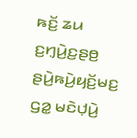ꤒꤢꤩ꤬ ꤘꤣ ꤢ꤬ꤚ꤫ꤣꤧ꤬ꤢ꤬ꤔꤥ꤬ ꤔꤣꤧ꤬ꤒꤣꤧ꤬ꤟꤢꤩ꤬ꤗꤢ꤬ ꤞꤤ꤭ ꤗꤢꤧꤓ꤫ꤣꤧ꤬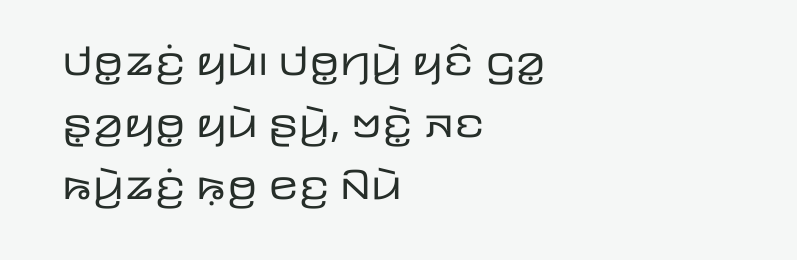ꤓꤥ꤭ꤘꤢꤦ꤬ ꤟꤣꤧ꤯ ꤓꤥ꤭ꤚꤣꤧ꤬ ꤟꤢꤨ ꤞꤤ꤭ ꤔ꤫ꤤ꤬ꤟꤥ꤭ ꤟꤣꤧ ꤔꤣꤧ꤬, ꤠꤢꤧ꤭ ꤏꤢ ꤒꤣꤧ꤬ꤘꤢꤦ꤬ ꤒ꤫ꤥ꤬ ꤕꤢ꤬ ꤡꤣꤧ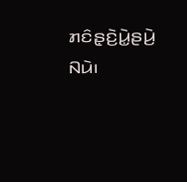ꤊꤢꤨꤔ꤫ꤢꤧ꤬ꤣꤧ꤭ꤔꤣꤧ꤬ ꤡꤣꤧ꤯